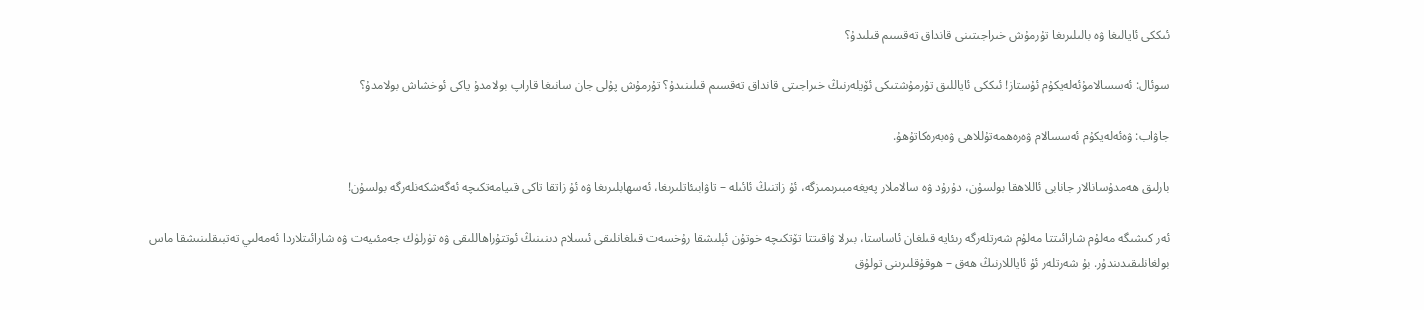ئىككى ئايالىغا ۋە بالىلىرىغا تۇرمۇش خىراجىتىنى قانداق تەقسىم قىلىدۇ؟

سوئال: ئەسسالامۇئەلەيكۇم ئۇستاز! ئىككى ئاياللىق تۇرمۇشتىكى ئۆيلەرنىڭ خىراجىتى قانداق تەقسىم قىلىنىدۇ؟ تۇرمۇش پۇلى جان سانىغا قاراپ بولامدۇ ياكى ئوخشاش بولامدۇ؟

جاۋاب: ۋەئەلەيكۇم ئەسسالام ۋەرەھمەتۇللاھى ۋەبەرەكاتۇھۇ.

بارلىق ھەمدۇسانالار جانابى ئاللاھقا بولسۇن، دۇرۇد ۋە سالاملار پەيغەمبىرىمىزگە، ئۇ زاتنىڭ ئائىلە – تاۋابىئاتلىرىغا، ئەسھابلىرىغا ۋە ئۇ زاتقا تاكى قىيامەتكىچە ئەگەشكەنلەرگە بولسۇن!

ئەر كىشىگە مەلۇم شارائىتتا مەلۇم شەرتلەرگە رىئايە قىلغان ئاساستا، بىرلا ۋاقىتتا تۆتكىچە خوتۇن ئېلىشقا رۇخسەت قىلغانلىقى ئىسلام دىنىنىڭ ئوتتۇراھاللىقى ۋە تۈرلۈك جەمئىيەت ۋە شارائىتلاردا ئەمەلىي تەتبىقلىنىشقا ماس بولغانلىقىدىندۇر. بۇ شەرتلەر ئۇ ئاياللارنىڭ ھەق – ھوقۇقلىرىنى تولۇق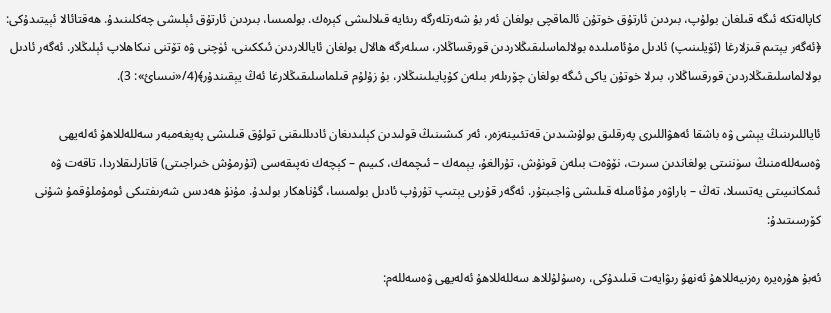كاپالەتكە ئىگە قىلغان بولۇپ، بىردىن ئارتۇق خوتۇن ئالماقچى بولغان ئەر بۇ شەرتلەرگە رىئايە قىلالىشى كېرەك. بولمىسا، بىردىن ئارتۇق ئېلىشى چەكلىنىدۇ. ھەقتائالا ئېيتىدۇكى: ﴿ئەگەر يېتىم قىزلارغا (ئۆيلىنىپ) ئادىل مۇئامىلىدە بولالماسلىقىڭلاردىن قورقساڭلار، سىلەرگە ھالال بولغان ئاياللاردىن ئىككىنى، ئۈچنى ۋە تۆتنى نىكاھلاپ ئېلىڭلار. ئەگەر ئادىل بولالماسلىقىڭلاردىن قورقساڭلار، بىرلا خوتۇن ياكى ئىگە بولغان چۆرىلەر بىلەن كۇپايىلىنىڭلار، بۇ زۇلۇم قىلماسلىقىڭلارغا ئەڭ يېقىندۇر﴾(4/«نىسائ»: 3).

ئاياللىرىنىڭ يېشى ۋە باشقا ئەھۋاللىرى پەرقلىق بولۇشىدىن قەتئىينەزەر، ئەر كىشىنىڭ قولىدىن كېلىدىغان ئادىللىقنى تولۇق قىلىشى پەيغەمبەر سەللەللاھۇ ئەلەيھى ۋەسەللەمنىڭ سۈننىتى بولغاندىن سىرت، نۆۋەت بىلەن قونۇش، تۇرالغۇ، يېمەك – ئىچمەك، كىيىم – كېچەك نەپىقەسى (تۇرمۇش خىراجىتى) قاتارلىقلاردا، تاقەت ۋە ئىمكانىيىتى يەتسىلا، تەڭ – باراۋەر مۇئامىلە قىلىشى ۋاجىبتۇر. ئەگەر قۇربى يېتىپ تۇرۇپ ئادىل بولمىسا، گۇناھكار بولىدۇ. مۇنۇ ھەدىس شەرىفتىكى ئومۇملۇقمۇ شۇنى كۆرسىتىدۇ:

ئەبۇ ھۇرەيرە رەزىيەللاھۇ ئەنھۇ رىۋايەت قىلىدۇكى، رەسۇلۇللاھ سەللەللاھۇ ئەلەيھى ۋەسەللەم: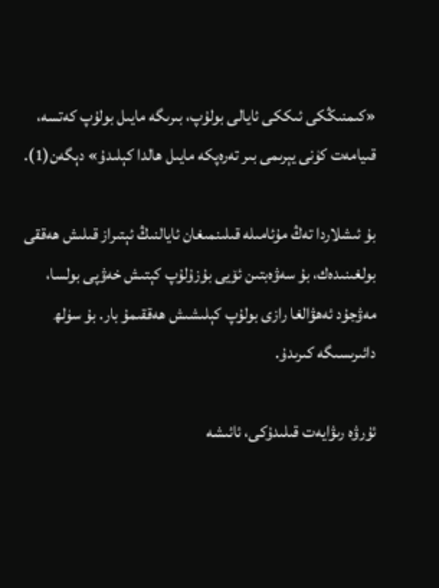«كىمنىڭكى ئىككى ئايالى بولۇپ، بىرىگە مايىل بولۇپ كەتسە، قىيامەت كۈنى يېرىمى بىر تەرەپكە مايىل ھالدا كېلىدۇ» دېگەن(1).

بۇ ئىشلاردا تەڭ مۇئامىلە قىلىنمىغان ئايالنىڭ ئېتىراز قىلىش ھەققى بولغىنىدەك، بۇ سەۋەبتىن ئۆيى بۇزۇلۇپ كېتىش خەۋپى بولسا، مەۋجۇد ئەھۋالغا رازى بولۇپ كېلىشىش ھەققىمۇ بار. بۇ سۈلھ دائىرىسىگە كىرىدۇ.

ئۇرۋە رىۋايەت قىلىدۇكى، ئائىشە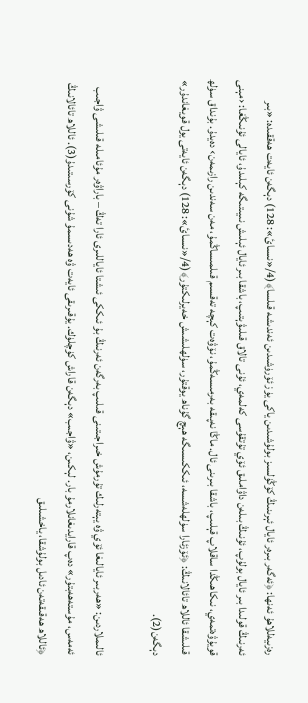رەزىيەللاھۇ ئەنھا: ﴿ئەگەر بىرەر ئايال ئېرىنىڭ كۆڭۈلسىز بولۇشىدىن ياكى يۈز ئۆرۈشىدىن ئەندىشە قىلسا﴾(4/«نىسائ»: 128) دېگەن ئايەت ھەققىدە: «بىر ئەرنىڭ قولىدا بىر ئايال بولۇپ، ئۇنىڭ بىلەن داۋاملىق ئۆي تۇتقۇسى كەلمەي، ئۇنى تالاق قىلىۋېتىپ، باشقا بىر ئايال ئېلىش نىيىتىگە كېلىدۇ، ئايالى ئۇنىڭغا: ‹مېنى قويۇۋەتمەي، نىكاھىڭدا ساقلاپ قېلىپ، باشقا بىرىنى ئال. ماڭا نەپىقە بەرمىسەڭمۇ، نۆۋەت كېچە تەقسىم قىلمىساڭمۇ، مەن سەندىن رازىمەن› دەيدۇ. بۇنداق سۈلھ قىلىشقا ئاللاھ تائالانىڭ: ﴿ئۆزئارا سۈلھلەشسە، ئىككىسىگە ھېچ گۇناھ يوقتۇر، سۈلھلىشىش خەيرلىكتۇر﴾(4/«نىسائ»: 128) دېگەن ئايەتى يول قويغاندۇر» دېگەن(2).

ئالىملاردىن: «ھەربىر ئايالىغا ئۆي ۋە يېتەرلىك تۇرمۇش خىراجىتىنى قىلىپ بەرگەن ئەرنىڭ بۇ ئىككى ئىشتا ئاياللىرى ئارا تەڭ – باراۋەر مۇئامىلە قىلىشى ۋاجىب ئەمەس، مۇستەھەبتۇر» دەپ قارايدىغانلارمۇ بار. لېكىن، «ۋاجىب» دېگەن قاراش كۈچلۈك. يۇقىرىقى ئايەت ۋە ھەدىسمۇ شۇنى كۆرسىتىدۇ(3). ئاللاھ تائالانىڭ ﴿ئاللاھ ھەقىقەتەن ئادىل بولۇشقا، ياخشىلىق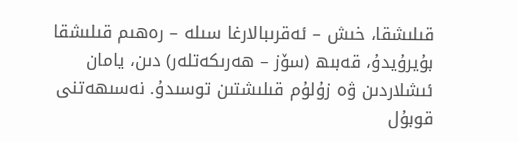قىلىشقا، خىش – ئەقرىبالارغا سىلە – رەھىم قىلىشقا بۇيرۇيدۇ، قەبىھ (سۆز – ھەرىكەتلەر) دىن، يامان ئىشلاردىن ۋە زۇلۇم قىلىشتىن توسىدۇ. نەسىھەتنى قوبۇل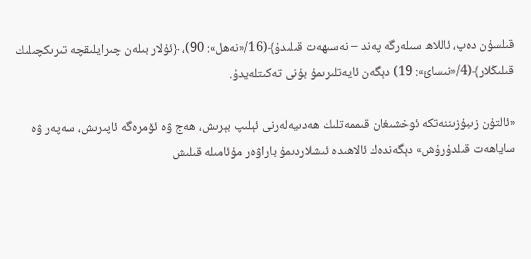قىلسۇن دەپ، ئاللاھ سىلەرگە پەند – نەسىھەت قىلىدۇ﴾(16/«نەھل»: 90)، ﴿ئۇلار بىلەن چىرايلىقچە تىرىكچىلىك قىلىڭلار﴾(4/«نىسائ»: 19) دېگەن ئايەتلىرىمۇ بۇنى تەكىتلەيدۇ.

«ئالتۇن زىبۇزىننەتكە ئوخشىغان قىممەتلىك ھەدىيەلەرنى ئېلىپ بېرىش، ھەج ۋە ئۆمرەگە ئاپىرىش، سەپەر ۋە ساياھەت قىلدۇرۇش» دېگەندەك ئالاھىدە ئىشلاردىمۇ باراۋەر مۇئامىلە قىلىش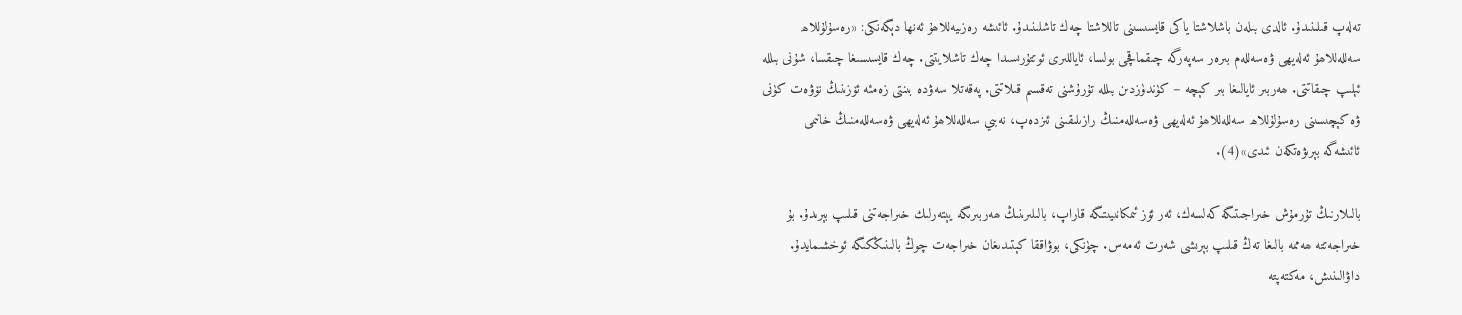تەلەپ قىلىنىدۇ. ئالدى بىلەن باشلاشتا ياكى قايسىسىنى تاللاشتا چەك تاشلىنىدۇ. ئائىشە رەزىيەللاھۇ ئەنھا دېگەنكى: «رەسۇلۇللاھ سەللەللاھۇ ئەلەيھى ۋەسەللەم بىرەر سەپەرگە چىقماقچى بولسا، ئاياللىرى ئوتتۇرىسىدا چەك تاشلايتتى. چەك قايسىسىغا چىقسا، شۇنى بىللە ئېلىپ چىقاتتى. ھەربىر ئايالىغا بىر كېچە – كۈندۈزدىن بىللە تۇرۇشنى تەقسىم قىلاتتى. پەقەتلا سەۋدە بىنتى زەمئە ئۆزىنىڭ نۆۋەت كۈنى ۋە كېچىسىنى رەسۇلۇللاھ سەللەللاھۇ ئەلەيھى ۋەسەللەمنىڭ رازىلىقىنى ئىزدەپ، نەبىي سەللەللاھۇ ئەلەيھى ۋەسەللەمنىڭ خانىمى ئائىشەگە بېرىۋەتكەن ئىدى»(4).

بالىلارنىڭ تۇرمۇش خىراجىتىگە كەلسەك، ئەر ئۆز ئىمكانىيىتىگە قاراپ، بالىلىرىنىڭ ھەربىرىگە يېتەرلىك خىراجەتنى قىلىپ بېرىدۇ. بۇ خىراجەتتە ھەممە بالىغا تەڭ قىلىپ بېرىشى شەرت ئەمەس. چۈنكى، بوۋاققا كېتىدىغان خىراجەت چوڭ بالىنىڭكىگە ئوخشىمايدۇ. داۋالىنىش، مەكتەپتە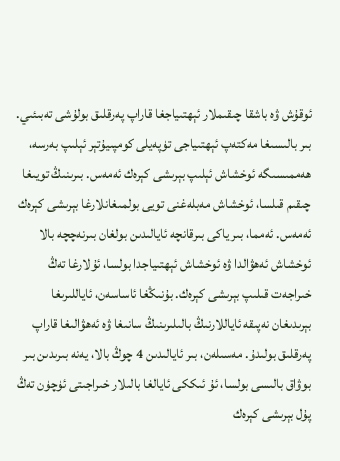ئوقۇش ۋە باشقا چىقىملار ئېھتىياجغا قاراپ پەرقلىق بولۇشى تەبىئىي. بىر بالىسىغا مەكتەپ ئېھتىياجى تۈپەيلى كومپىيۇتېر ئېلىپ بەرسە، ھەممىسىگە ئوخشاش ئېلىپ بېرىشى كېرەك ئەمەس. بىرىنىڭ تويىغا چىقىم قىلسا، ئوخشاش مەبلەغنى تويى بولمىغانلارغا بېرىشى كېرەك ئەمەس. ئەمما، بىر ياكى بىرقانچە ئايالىدىن بولغان بىرنەچچە بالا ئوخشاش ئەھۋالدا ۋە ئوخشاش ئېھتىياجدا بولسا، ئۇلارغا تەڭ خىراجەت قىلىپ بېرىشى كېرەك. بۇنىڭغا ئاساسەن، ئاياللىرىغا بېرىدىغان نەپىقە ئاياللارنىڭ بالىلىرىنىڭ سانىغا ۋە ئەھۋالىغا قاراپ پەرقلىق بولىدۇ. مەسىلەن، بىر ئايالىدىن 4 چوڭ بالا، يەنە بىرىدىن بىر بوۋاق بالىسى بولسا، ئۇ ئىككى ئايالغا بالىلار خىراجىتى ئۈچۈن تەڭ پۇل بېرىشى كېرەك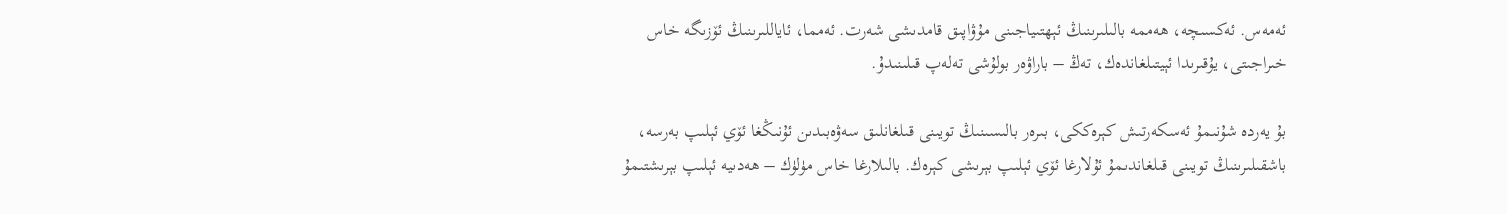ئەمەس. ئەكسىچە، ھەممە بالىلىرىنىڭ ئېھتىياجىنى مۇۋاپىق قامدىشى شەرت. ئەمما، ئاياللىرىنىڭ ئۆزىگە خاس خىراجىتى، يۇقىرىدا ئېيتىلغاندەك، تەڭ – باراۋەر بولۇشى تەلەپ قىلىنىدۇ.

بۇ يەردە شۇنىمۇ ئەسكەرتىش كېرەككى، بىرەر بالىسىنىڭ تويىنى قىلغانلىق سەۋەبىدىن ئۇنىڭغا ئۆي ئېلىپ بەرسە، باشقىلىرىنىڭ تويىنى قىلغاندىمۇ ئۇلارغا ئۆي ئېلىپ بېرىشى كېرەك. بالىلارغا خاس مۈلۈك – ھەدىيە ئېلىپ بېرىشتىمۇ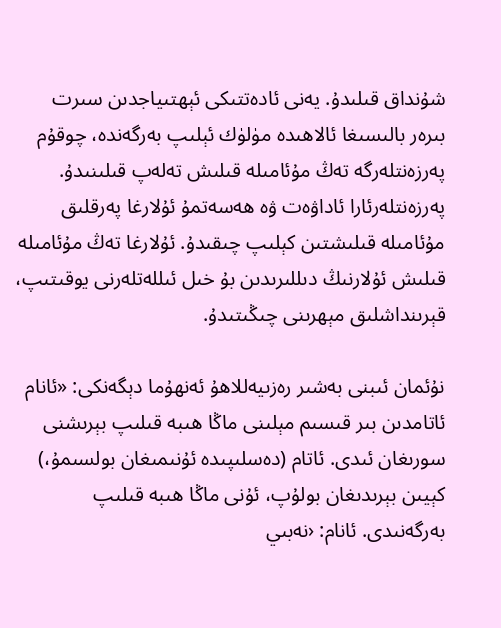شۇنداق قىلىدۇ. يەنى ئادەتتىكى ئېھتىياجدىن سىرت بىرەر بالىسىغا ئالاھىدە مۈلۈك ئېلىپ بەرگەندە، چوقۇم پەرزەنتلەرگە تەڭ مۇئامىلە قىلىش تەلەپ قىلىنىدۇ. پەرزەنتلەرئارا ئاداۋەت ۋە ھەسەتمۇ ئۇلارغا پەرقلىق مۇئامىلە قىلىشتىن كېلىپ چىقىدۇ. ئۇلارغا تەڭ مۇئامىلە قىلىش ئۇلارنىڭ دىللىرىدىن بۇ خىل ئىللەتلەرنى يوقىتىپ، قېرىنداشلىق مېھرىنى چىڭىتىدۇ.

نۇئمان ئىبنى بەشىر رەزىيەللاھۇ ئەنھۇما دېگەنكى: «ئانام ئاتامدىن بىر قىسىم مېلىنى ماڭا ھىبە قىلىپ بېرىشنى سورىغان ئىدى. ئاتام (دەسلىپىدە ئۇنىمىغان بولسىمۇ،) كېيىن بېرىدىغان بولۇپ، ئۇنى ماڭا ھىبە قىلىپ بەرگەنىدى. ئانام: ‹نەبىي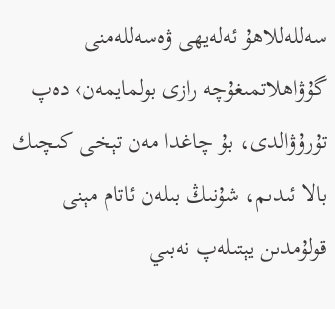سەللەللاھۇ ئەلەيھى ۋەسەللەمنى گۇۋاھلاتمىغۇچە رازى بولمايمەن› دەپ تۇرۇۋالدى، بۇ چاغدا مەن تېخى كىچىك بالا ئىدىم، شۇنىڭ بىلەن ئاتام مېنى قولۇمدىن يېتىلەپ نەبىي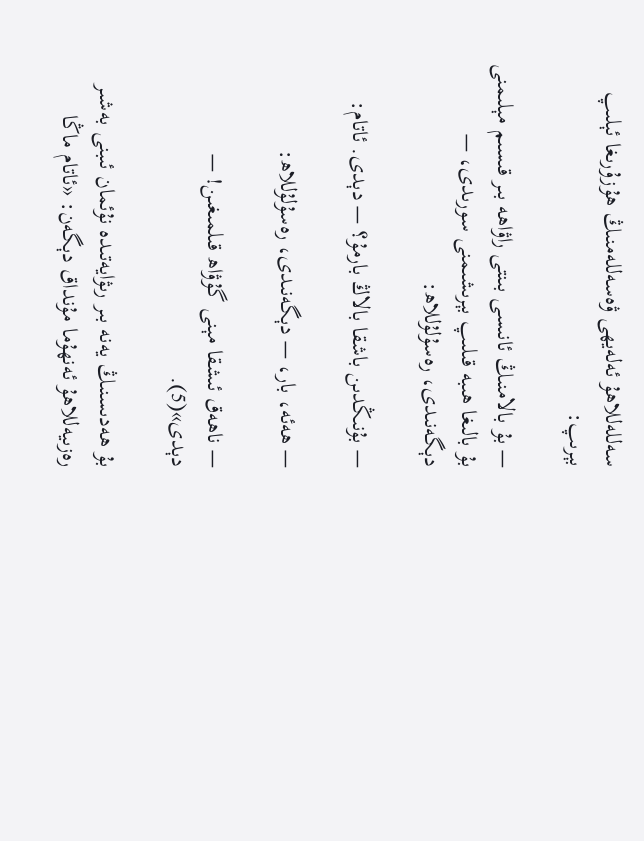سەللەللاھۇ ئەلەيھى ۋەسەللەمنىڭ ھۇزۇرىغا ئېلىپ بېرىپ:

— بۇ بالامنىڭ ئانىسى بىنتى راۋاھە بىر قىسىم مېلىمنى بۇ بالىغا ھىبە قىلىپ بېرىشىمنى سورىدى، — دېگەنىدى، رەسۇلۇللاھ:

— بۇنىڭدىن باشقا بالاڭ بارمۇ؟ — دېدى. ئاتام:

— ھەئە، بار، — دېگەنىدى، رەسۇلۇللاھ:

— ناھەق ئىشقا مېنى گۇۋاھ قىلمىغىن! — دېدى»(5).

بۇ ھەدىسنىڭ يەنە بىر رىۋايەتىدە نۇئمان ئىبنى بەشىر رەزىيەللاھۇ ئەنھۇما مۇنداق دېگەن: «ئاتام ماڭا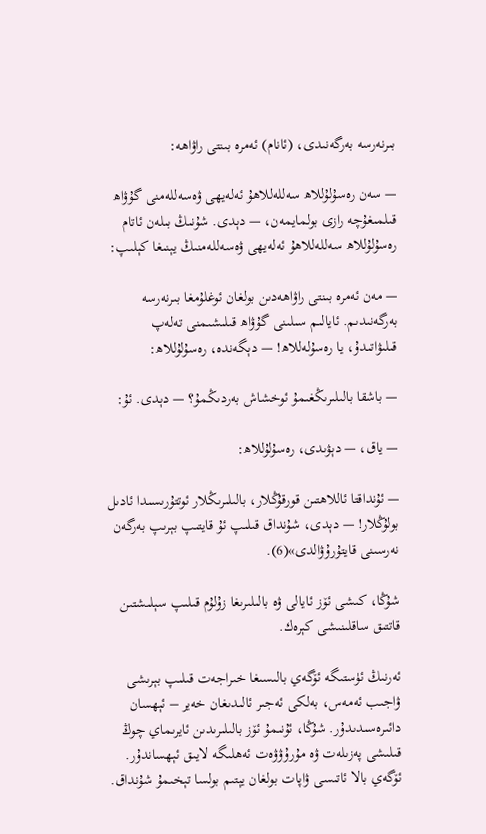بىرنەرسە بەرگەنىدى، (ئانام) ئەمرە بىنتى راۋاھە:

— سەن رەسۇلۇللاھ سەللەللاھۇ ئەلەيھى ۋەسەللەمنى گۇۋاھ قىلمىغۇچە رازى بولمايمەن، — دېدى. شۇنىڭ بىلەن ئاتام رەسۇلۇللاھ سەللەللاھۇ ئەلەيھى ۋەسەللەمنىڭ يېنىغا كېلىپ:

— مەن ئەمرە بىنتى راۋاھەدىن بولغان ئوغلۇمغا بىرنەرسە بەرگەنىدىم. ئايالىم سىلىنى گۇۋاھ قىلىشىمنى تەلەپ قىلىۋاتىدۇ، يا رەسۇلەللاھ! — دېگەندە، رەسۇلۇللاھ:

— باشقا بالىلىرىڭغىمۇ ئوخشاش بەردىڭمۇ؟ — دېدى. ئۇ:

— ياق، — دېۋىدى، رەسۇلۇللاھ:

— ئۇنداقتا ئاللاھتىن قورقۇڭلار، بالىلىرىڭلار ئوتتۇرىسىدا ئادىل بولۇڭلار! — دېدى، شۇنداق قىلىپ ئۇ قايتىپ بېرىپ بەرگەن نەرسىنى قايتۇرۇۋالدى»(6).

شۇڭا، كىشى ئۆز ئايالى ۋە بالىلىرىغا زۇلۇم قىلىپ سېلىشتىن قاتتىق ساقلىنىشى كېرەك.

ئەرنىڭ ئۈستىگە ئۆگەي بالىسىغا خىراجەت قىلىپ بېرىشى ۋاجىب ئەمەس، بەلكى ئەجىر ئالىدىغان خەير – ئېھسان دائىرەسىدىدۇر. شۇڭا، ئۇنىمۇ ئۆز بالىلىرىدىن ئايرىماي چوڭ قىلىشى پەزىلەت ۋە مۇرۇۋۋەت ئەھلىگە لايىق ئېھساندۇر. ئۆگەي بالا ئاتىسى ۋاپات بولغان يېتىم بولسا تېخىمۇ شۇنداق.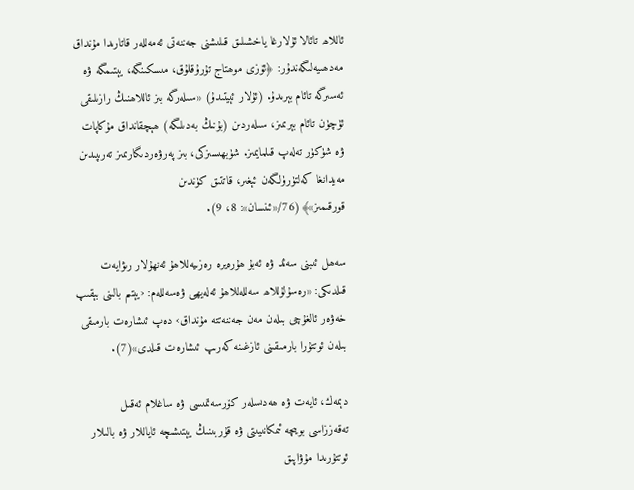ئاللاھ تائالا ئۇلارغا ياخشىلىق قىلىشنى جەننەتى ئەمەللەر قاتارىدا مۇنداق مەدھىيەلىگەندۇر: ﴿ئۆزى موھتاج تۇرۇقلۇق، مىسكىنگە، يېتىمگە ۋە ئەسىرگە تائام بېرىدۇ. (ئۇلار ئېيتىدۇ) «سىلەرگە بىز ئاللاھنىڭ رازىلىقى ئۈچۈن تائام بېرىمىز، سىلەردىن (بۇنىڭ بەدىلىگە) ھېچقانداق مۇكاپات ۋە شۈكۈر تەلەپ قىلمايمىز. شۈبھىسىزكى، بىز پەرۋەردىگارىمىز تەرىپىدىن مەيدانغا كەلتۈرۈلگەن ئېغىر، قاتتىق كۈندىن قورقىمىز»﴾(76/«ئىنسان»: 8، 9).

سەھل ئىبنى سەئد ۋە ئەبۇ ھۇرەيرە رەزىيەللاھۇ ئەنھۇلار رىۋايەت قىلدىكى: «رەسۇلۇللاھ سەللەللاھۇ ئەلەيھى ۋەسەللەم: ‹يېتىم بالىنى بېقىپ خەۋەر ئالغۇچى بىلەن مەن جەننەتتە مۇنداق› دەپ ئىشارەت بارمىقى بىلەن ئوتتۇرا بارمىقىنى ئازغىنە كەرىپ ئىشارەت قىلدى»(7).

دېمەك، ئايەت ۋە ھەدىسلەر كۆرسەتمىسى ۋە ساغلام ئەقىل تەقەززاسى بويىچە ئىمكانىيىتى ۋە قۇربىنىڭ يېتىشىچە ئاياللار ۋە بالىلار ئوتتۇرىدا مۇۋاپىق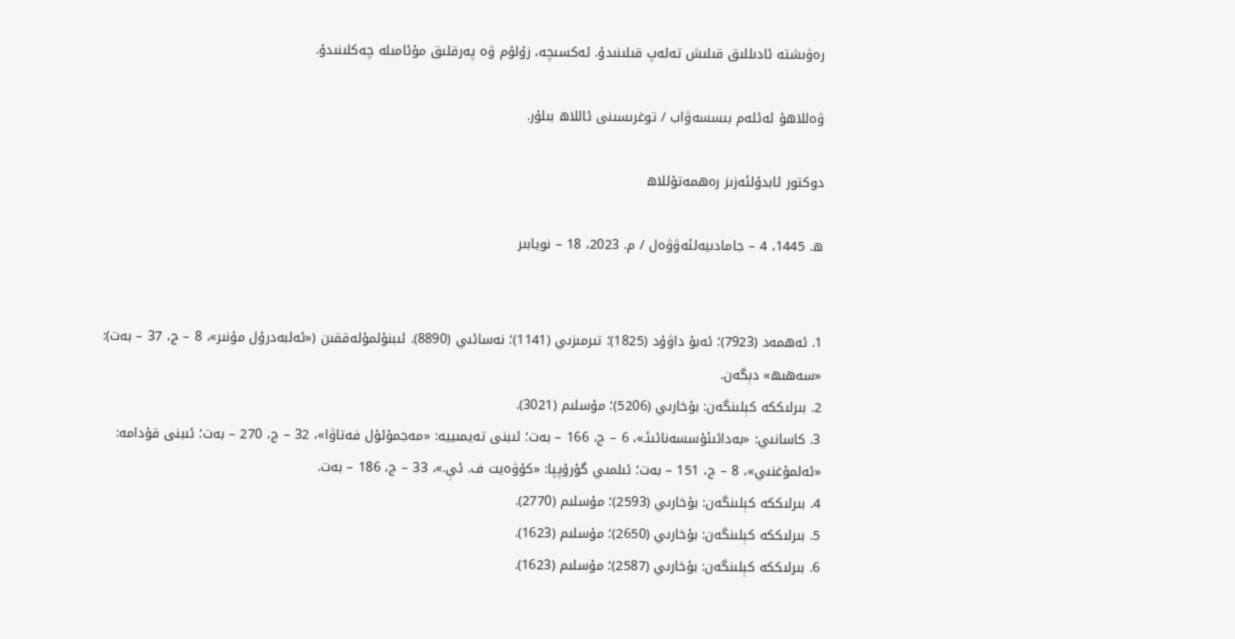رەۋىشتە ئادىللىق قىلىش تەلەپ قىلىنىدۇ. ئەكسىچە، زۇلۇم ۋە پەرقلىق مۇئامىلە چەكلىنىدۇ.

ۋەللاھۇ ئەئلەم بىسسەۋاب / توغرىسىنى ئاللاھ بىلۇر.

دوكتور ئابدۇلئەزىز رەھمەتۇللاھ

ھ. 1445، 4 – جامادىيەلئەۋۋەل / م. 2023، 18 – نويابىر


1. ئەھمەد (7923)؛ ئەبۇ داۋۇد (1825)؛ تىرمىزىي (1141)؛ نەسائىي (8890). ئىبنۇلمۇلەققىن («ئەلبەدرۇل مۇنىر»، 8 – ج، 37 – بەت): «سەھىھ» دېگەن.
2. بىرلىككە كېلىنگەن: بۇخارىي (5206)؛ مۇسلىم (3021).
3. كاسانىي: «بەدائىئۇسسەنائىئـ»، 6 – ج، 166 – بەت؛ ئىبنى تەيمىييە: «مەجمۇئۇل فەتاۋا»، 32 – ج، 270 – بەت؛ ئىبنى قۇدامە: «ئەلمۇغنىي»، 8 – ج، 151 – بەت؛ ئىلمىي گۇرۇپپا: «كۇۋەيت ف. ئې.»، 33 – ج، 186 – بەت.
4. بىرلىككە كېلىنگەن: بۇخارىي (2593)؛ مۇسلىم (2770).
5. بىرلىككە كېلىنگەن: بۇخارىي (2650)؛ مۇسلىم (1623).
6. بىرلىككە كېلىنگەن: بۇخارىي (2587)؛ مۇسلىم (1623).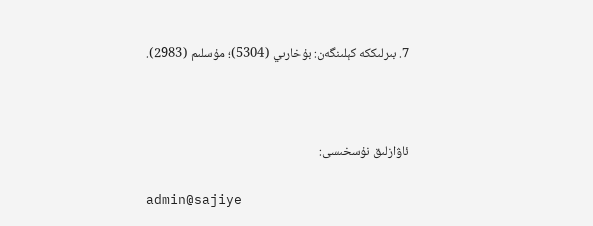7. بىرلىككە كېلىنگەن: بۇخارىي (5304)؛ مۇسلىم (2983).



ئاۋازلىق نۇسخىسى:

admin@sajiye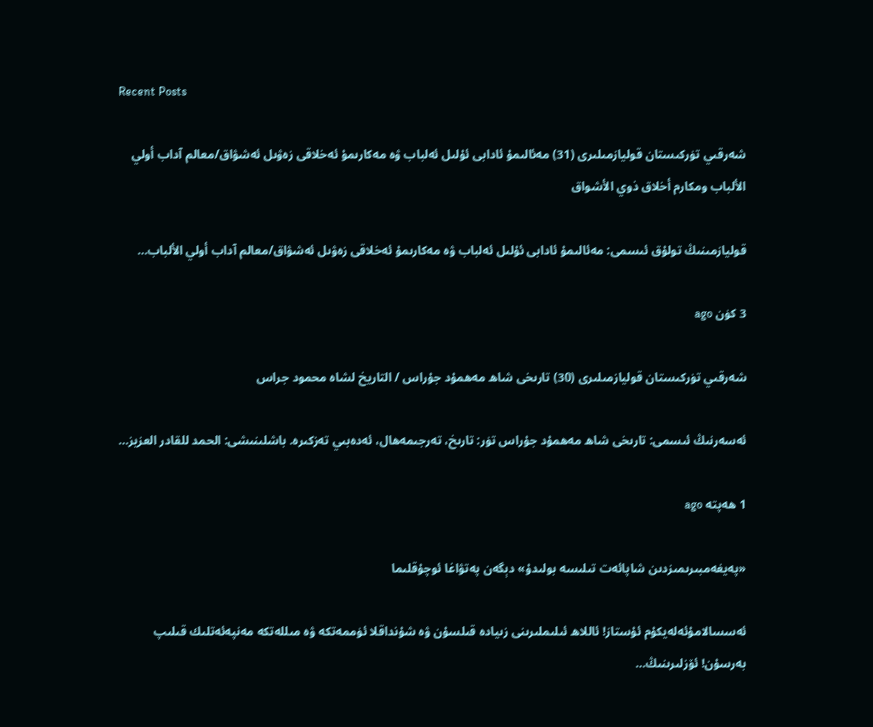Recent Posts

شەرقىي تۈركىستان قوليازمىلىرى (31) مەئالىمۇ ئادابى ئۇلىل ئەلباب ۋە مەكارىمۇ ئەخلاقى زەۋىل ئەشۋاق/معالم آداب أولي الألباب ومكارم أخلاق ذوي الأشواق

قوليازمىنىڭ تولۇق ئىسمى: مەئالىمۇ ئادابى ئۇلىل ئەلباب ۋە مەكارىمۇ ئەخلاقى زەۋىل ئەشۋاق/معالم آداب أولي الألباب…

3 كۈن ago

شەرقىي تۈركىستان قوليازمىلىرى (30) تارىخى شاھ مەھمۇد جۇراس / التاريخ لشاه محمود جراس

ئەسەرنىڭ ئىسمى: تارىخى شاھ مەھمۇد جۇراس تۈر: تارىخ، تەرجىمەھال، ئەدەبىي تەزكىرە. باشلىنىشى: الحمد للقادر العزيز…

1 ھەپتە ago

«پەيغەمبىرىمىزدىن شاپائەت تىلىسە بولىدۇ» دېگەن پەتۋاغا ئوچۇقلىما

ئەسسالامۇئەلەيكۇم ئۇستاز! ئاللاھ ئىلىملىرىنى زىيادە قىلسۇن ۋە شۇنداقلا ئۈممەتكە ۋە مىللەتكە مەنپەئەتلىك قىلىپ بەرسۇن! ئۆزلىرىنىڭ…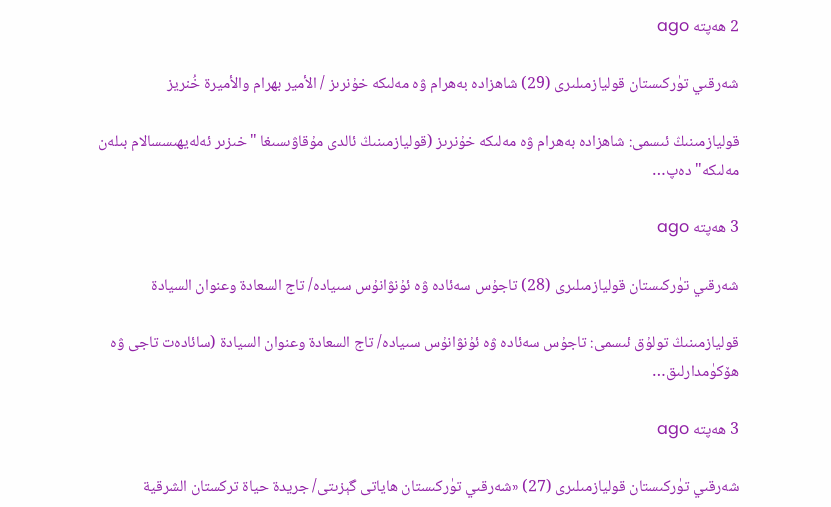2 ھەپتە ago

شەرقىي تۈركىستان قوليازمىلىرى (29) شاھزادە بەھرام ۋە مەلىكە خۇنرىز / الأمير بهرام والأميرة خُنريز

قوليازمىنىڭ ئىسمى: شاھزادە بەھرام ۋە مەلىكە خۇنرىز (قوليازمىنىڭ ئالدى مۇقاۋىسىغا "خىزىر ئەلەيھىسسالام بىلەن مەلىكە" دەپ…

3 ھەپتە ago

شەرقىي تۈركىستان قوليازمىلىرى (28) تاجۇس سەئادە ۋە ئۇنۋانۇس سىيادە/ تاج السعادة وعنوان السيادة

قوليازمىنىڭ تولۇق ئىسمى: تاجۇس سەئادە ۋە ئۇنۋانۇس سىيادە/ تاج السعادة وعنوان السيادة (سائادەت تاجى ۋە ھۆكۈمدارلىق…

3 ھەپتە ago

شەرقىي تۈركىستان قوليازمىلىرى (27) «شەرقىي تۈركىستان ھاياتى گېزىتى/ جريدة حياة تركستان الشرقية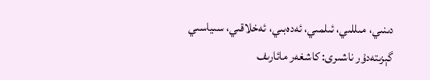دىنىي، مىللىي، ئىلمىي، ئەدەبىي، ئەخلاقىي، سىياسىي گېزىتەدۇر ناشىرى: كاشغەر مائارىف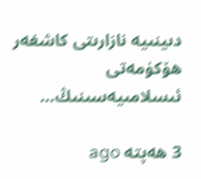دىينىيە نازارىتى كاشغەر ھۆكۈمەتى ئىسلامىيەسىنىڭ…

3 ھەپتە ago